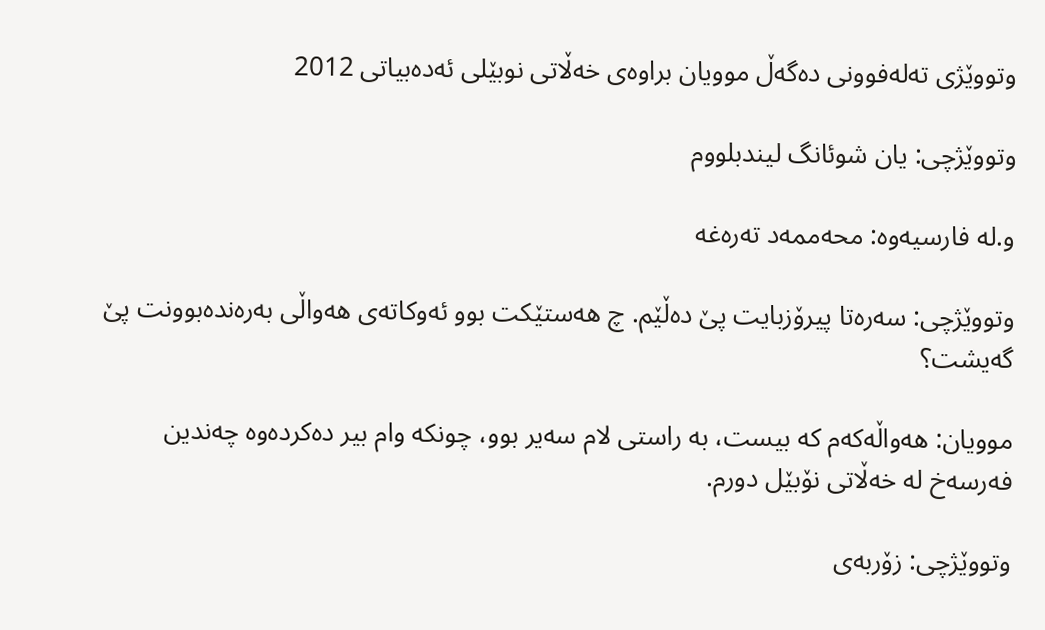وتووێژی تەلەفوونی دەگەڵ موویان براوەی خەڵاتی نوبێلی ئەدەبیاتی 2012

وتووێژچی: یان شوئانگ لیندبلووم

و.لە فارسیەوە: محەممەد تەرەغە

وتووێژچی: سەرەتا پیرۆزبایت پێ دەڵێم. چ هەستێکت بوو ئەوکاتەی هەواڵی بەرەندەبوونت پێ گەیشت؟

موویان: هەواڵەکەم کە بیست، بە راستی لام سەیر بوو، چونکە وام بیر دەکردەوە چەندین فەرسەخ لە خەڵاتی نۆبێل دورم.

وتووێژچی: زۆربەی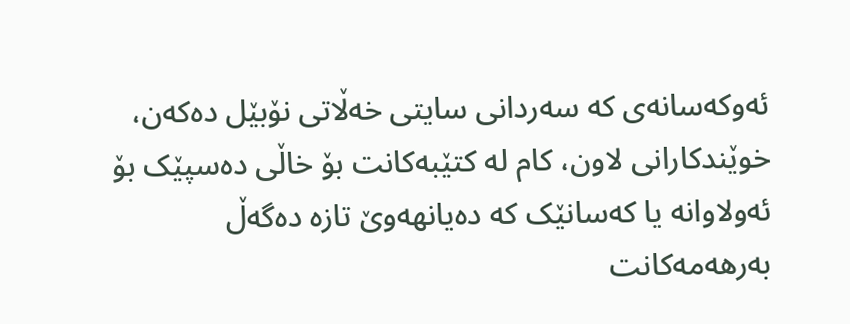ئەوکەسانەی کە سەردانی سایتی خەڵاتی نۆبێل دەکەن، خوێندکارانی لاون، کام لە کتێبەکانت بۆ خاڵی دەسپێک بۆ ئەولاوانە یا کەسانێک کە دەیانهەوێ تازە دەگەڵ بەرهەمەکانت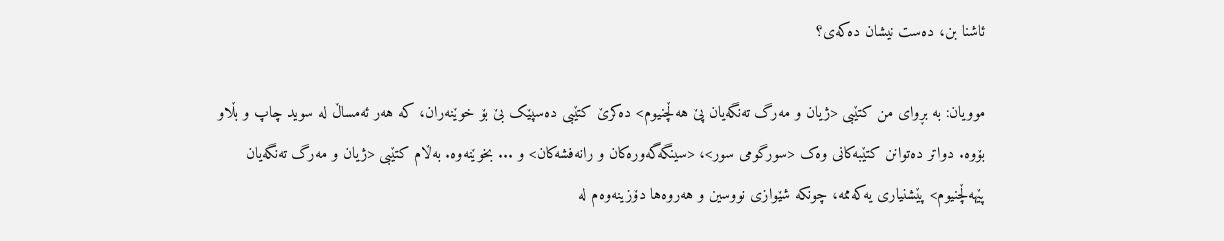ئاشنا بن، دەست نیشان دەکەی؟

موویان: بە بڕوای من کتێبی <ژیان و مەرگ تەنگەیان پێ هەڵچنیوم> دەکرێ کتێبی دەسپێک بێ بۆ خوێنەران، کە هەر ئەمساڵ لە سوید چاپ و بڵاو بۆوە. دواتر دەتوانن کتێبەکانی وەک <سورگومی سور>، <سینگەگەورەکان و رانەفشەکان> و ... بخوێنەوە. بەڵام کتێبی <ژیان و مەرگ تەنگەیان پێهەڵچنیوم> پێشنیاری یەکەممە، چونکە شێوازی نووسین و هەروەها دۆزینەوەم لە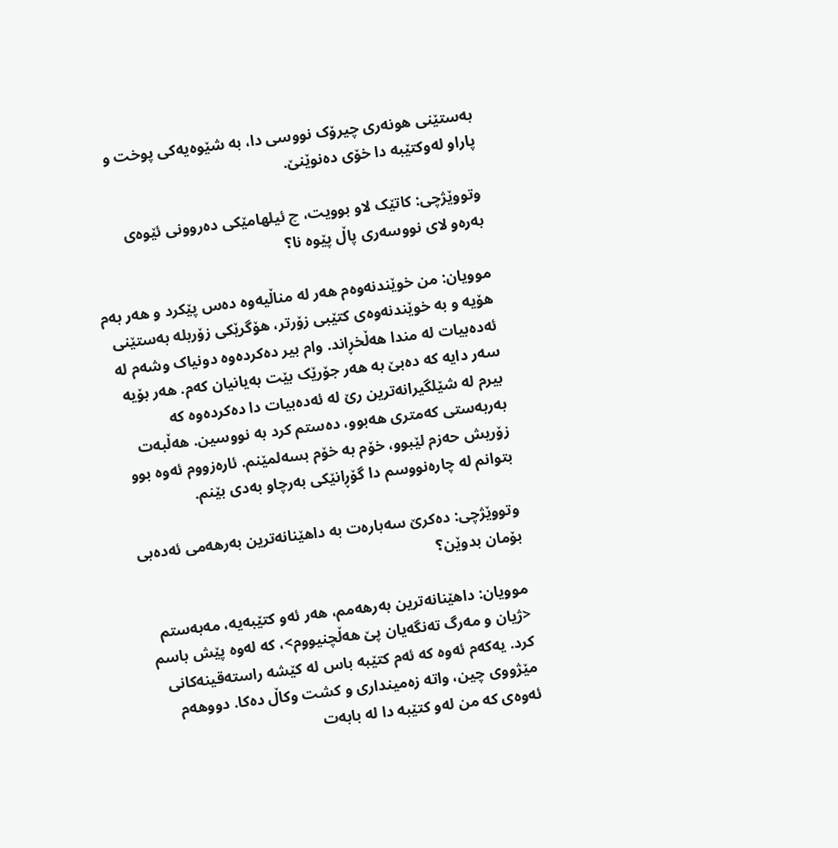بەستێنی هونەری چیرۆک نووسی دا، بە شێوەیەکی پوخت و پاراو لەوکتێبە دا خۆی دەنوێنێ.

وتووێژچی: کاتێک لاو بوویت، چ ئیلهامێکی دەروونی ئێوەی بەرەو لای نووسەری پاڵ پێوە نا؟

موویان: من خوێندنەوەم هەر لە مناڵیەوە دەس پێکرد و هەر بەم هۆیە و بە خوێندنەوەی کتێبی زۆرتر، هۆگرێکی زۆربلە بەستێنی ئەدەبیات لە مندا هەڵخڕاند. وام بیر دەکردەوە دونیاک وشەم لە سەر دایە کە دەبێ بە هەر جۆرێک بێت بەیانیان کەم. هەر بۆیە بیرم لە شێلگیرانەترین رێ لە ئەدەبیات دا دەکردەوە کە بەربەستی کەمتری هەبوو، دەستم کرد بە نووسین. هەڵبەت زۆریش حەزم لێبوو، خۆم بە خۆم بسەلمێنم. ئارەزووم ئەوە بوو بتوانم لە چارەنووسم دا گۆڕانێکی بەرچاو بەدی بێنم.

وتووێژچی: دەکرێ سەبارەت بە داهێنانەترین بەرهەمی ئەدەبی بۆمان بدوێن؟

موویان: داهێنانەترین بەرهەمم، هەر ئەو کتێبەیە، مەبەستم <ژیان و مەرگ تەنگەیان پێ هەڵچنیووم>، کە لەوە پێش باسم کرد. یەکەم ئەوە کە ئەم کتێبە باس لە کێشە راستەقینەکانی مێژووی چین، واتە زەمینداری و کشت وکاڵ دەکا. دووهەم ئەوەی کە من لەو کتێبە دا لە بابەت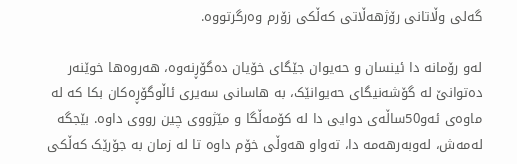گەلی وڵاتانی رۆژهەڵاتی کەڵکی زۆرم وەرگرتووە.

لەو رۆمانە دا ئینسان و حەیوان جێگای خۆیان دەگۆڕنەوە، هەروەها خوێنەر دەتوانێ لە گۆشەنیگای حەیوانێک، بە هاسانی سەیری ئاڵوگۆڕەکان بکا کە لە ماوەی ئەو50ساڵەی دوایی دا لە کۆمەڵگا و مێژووی چین رووی داوە. بێجگە لەمەش، لەوبەرهەمە دا، تەواو هەوڵی خۆم داوە تا لە زمان بە جۆرێک کەڵکی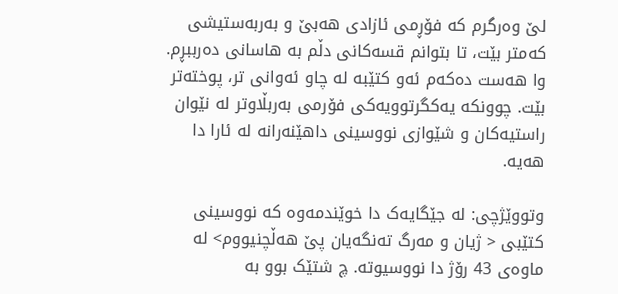لێ وەرگرم کە فۆڕمی ئازادی هەبێ و بەربەستیشی کەمتر بێت، تا بتوانم قسەکانی دڵم بە هاسانی دەرببڕم. وا هەست دەکەم ئەو کتێبە لە چاو ئەوانی تر، پوختەتر بێت. چوونکە یەکگرتوویەکی فۆرمی بەربڵاوتر لە نێوان راستیەکان و شێوازی نووسینی داهێنەرانە لە ئارا دا هەیە.

وتووێژچی: لە جێگایەک دا خوێندمەوە کە نووسینی کتێبی < ژیان و مەرگ تەنگەیان پێ هەڵچنیووم> لە ماوەی 43 رۆژ دا نووسیوتە. چ شتێک بوو بە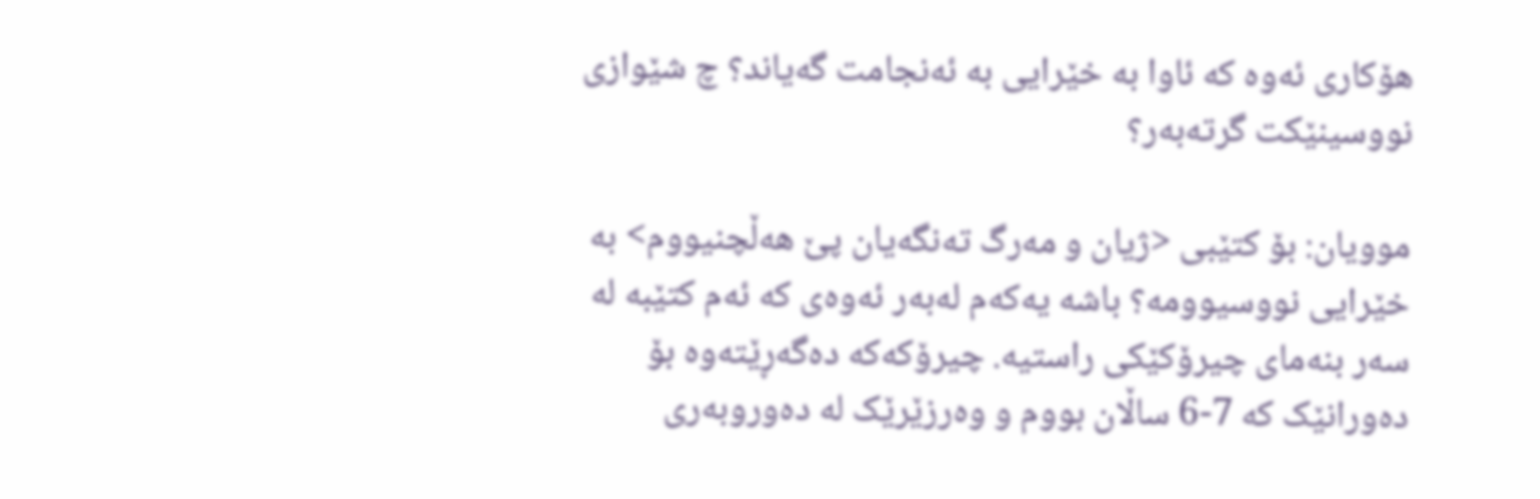هۆکاری ئەوە کە ئاوا بە خێرایی بە ئەنجامت گەیاند؟ چ شێوازی نووسینێکت گرتەبەر؟

موویان: بۆ کتێبی <ژیان و مەرگ تەنگەیان پێ هەڵچنیووم> بە خێرایی نووسیوومە؟ باشە یەکەم لەبەر ئەوەی کە ئەم کتێبە لە سەر بنەمای چیرۆکێکی راستیە. چیرۆکەکە دەگەڕێتەوە بۆ دەورانێک کە 7-6 ساڵان بووم و وەرزێرێک لە دەوروبەری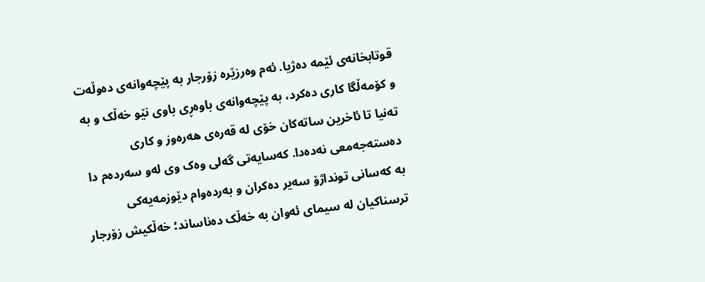قوتابخانەی ئێمە دەژیا. ئەم وەرزێرە زۆرجار بە پێچەوانەی دەوڵەت و کۆمەڵگا کاری دەکرد، بە پێچەوانەی باوەڕی باوی نێو خەڵک و بە تەنیا تا ئاخرین ساتەکان خۆی لە قەرەی هەرەوز و کاری دەستەجەمعی نەدەدا. کەسایەتی گەلی وەک وی لەو سەردەم دا بە کەسانی تونداژۆ سەیر دەکران و بەردەوام دێوزمەیەکی ترسناکیان لە سیمای ئەوان بە خەڵک دەناساند؛ خەڵکیش زۆرجار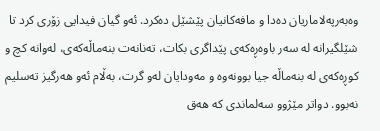وەبەرپەلاماریان دەدا و مافەکانیان پێشێل دەکرد. ئەو گیان فیدایی زۆری کرد تا شێلگیرانە لە سەر باوەڕەکەی پێداگری بکات، تەنانەت بنەماڵەکەی، لەوانە کچ و کوڕەکەی لە بنەماڵە جیا بوونەوە و مەودایان لەو گرت، بەڵام ئەو هەرگیز تەسلیم نەبوو. دواتر مێژوو سەلماندی کە هەق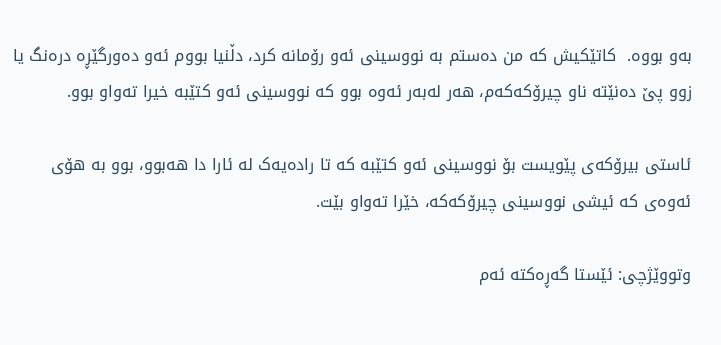بەو بووە.  کاتێکیش کە من دەستم بە نووسینی ئەو رۆمانە کرد، دڵنیا بووم ئەو دەورگێڕە درەنگ یا زوو پێ دەنێتە ناو چیرۆکەکەم، هەر لەبەر ئەوە بوو کە نووسینی ئەو کتێبە خیرا تەواو بوو.

ئاستی بیرۆکەی پێویست بۆ نووسینی ئەو کتێبە کە تا رادەیەک لە ئارا دا هەبوو، بوو بە هۆی ئەوەی کە ئیشی نووسینی چیرۆکەکە، خێرا تەواو بێت.

وتووێژچی: ئێستا گەڕەکتە ئەم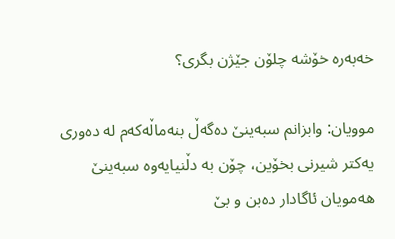خەبەرە خۆشە چلۆن جێژن بگری؟

موویان: وابزانم سبەینێ دەگەڵ بنەماڵەکەم لە دەوری یەکتر شیرنی بخۆین، چۆن بە دڵنیایەوە سبەینێ هەمویان ئاگادار دەبن و بێ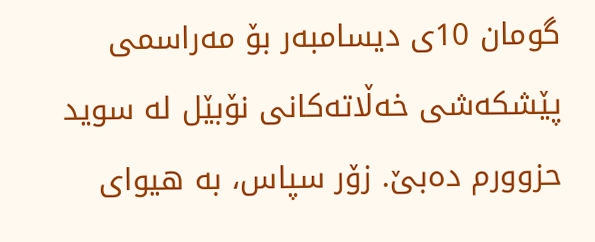گومان 10ی دیسامبەر بۆ مەراسمی پێشکەشی خەڵاتەکانی نۆبێل لە سوید حزوورم دەبێ. زۆر سپاس، بە هیوای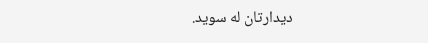دیدارتان لە سوید.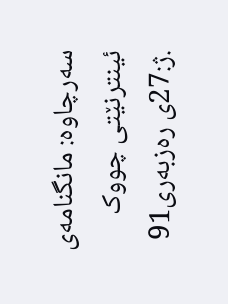سەرچاوە: مانگنامەی ئینترنێتی چووک .ژ:27ی رەزبەری91